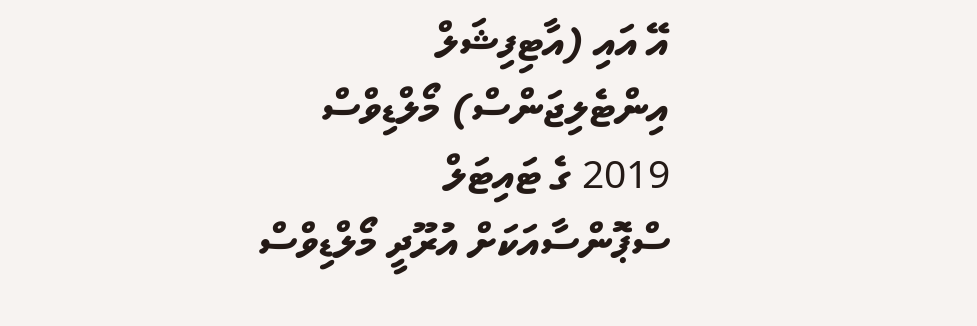އޭ އައި (އާޓިފިޝަލް އިންޓެލިޖަންސް) މޯލްޑިވްސް 2019 ގެ ޓައިޓަލް ސްޕޮންސާއަކަށް އުރޫދީ މޯލްޑިވްސް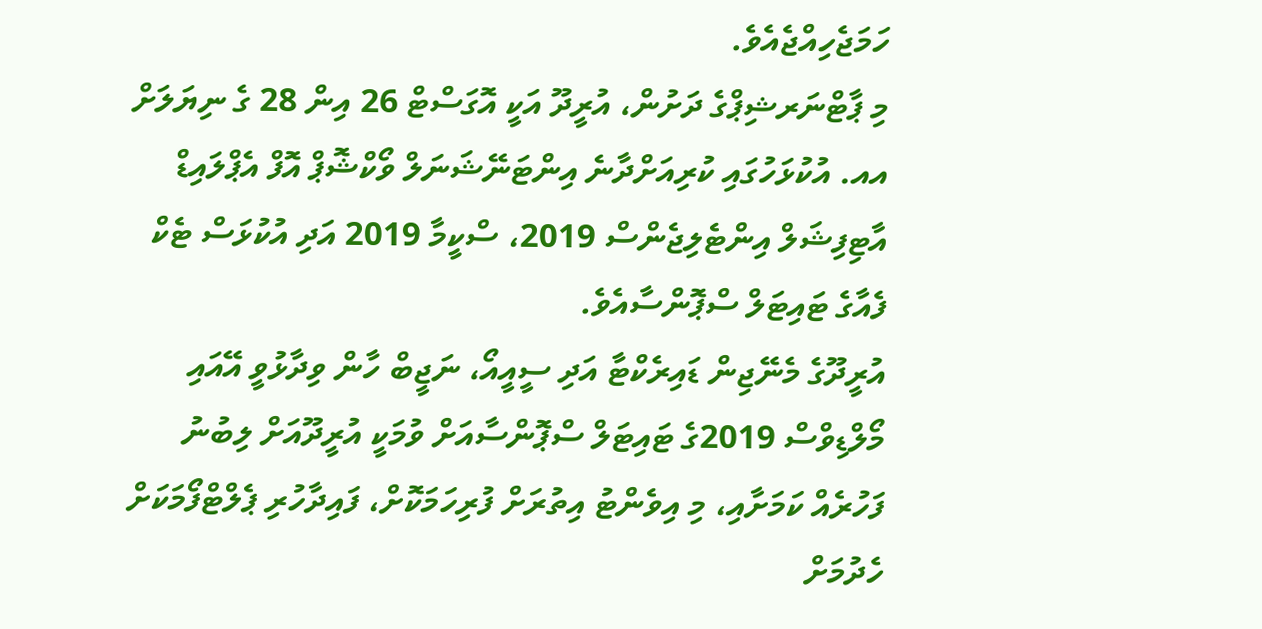ހަމަޖެހިއްޖެއެވެ.
މި ޕާޓްނަރޝިޕްގެ ދަށުން، އުރީދޫ އަކީ އޮގަސްޓް 26 އިން 28 ގެ ނިޔަލަށް އއ. އުކުޅަހުގައި ކުރިއަށްދާނެ އިންޓަނޭޝަނަލް ވޯކްޝޮޕް އޮފް އެޕްލައިޑް އާޓިފިޝަލް އިންޓެލިޖެންސް 2019، ސްކީމާ 2019 އަދި އުކުޅަސް ޓެކް ފެއާގެ ޓައިޓަލް ސްޕޮންސާއެވެ.
އުރީދޫގެ މެނޭޖިން ޑައިރެކްޓާ އަދި ސީއީއޯ، ނަޖީބް ހާން ވިދާޅުވީ އޭއައި މޯލްޑިވްސް 2019ގެ ޓައިޓަލް ސްޕޮންސާއަށް ވުމަކީ އުރީދޫއަށް ލިބުނު ފަހުރެއް ކަމަށާއި، މި އިވެންޓު އިތުރަށް ފުރިހަމަކޮށް، ފައިދާހުރި ޕެލްޓްފޯމަކަށް ހެދުމަށް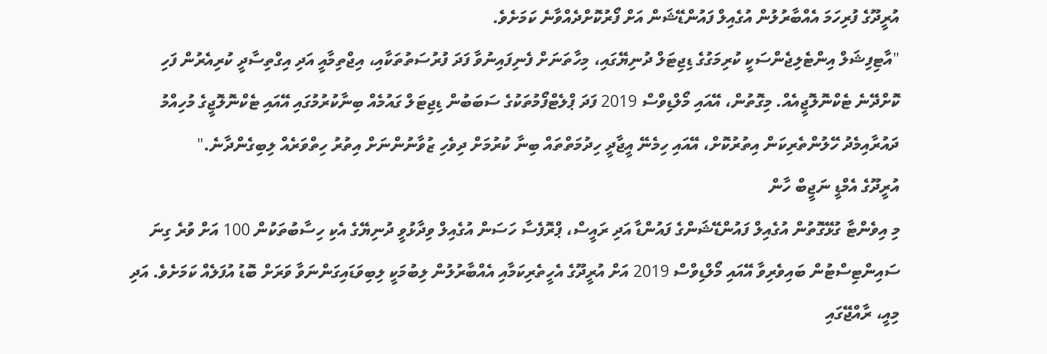އުރީދޫގެ ފުރިހަމަ އެއްބާރުލުން އުގެއިލް ފައުންޑޭޝަން އަށް ފޯރުކޮށްދެއްވާނެ ކަމަށެވެ.
"އާޓިފިޝަލް އިންޓެލިޖެންސަކީ ކުރިމަގުގެ ޑިޖިޓަލް ދުނިޔޭގައި، މިހާތަނަށް ފެނިފައިނުވާ ފަދަ ފުރުސަތުތަކާއި، އިޖްތިމާއީ އަދި އިގްތިސާދީ ކުރިއެރުން ފަހި ކޮށްދޭނެ ޓެކްނޮލޮޖީއެއް. މިގޮތުން، އޭއައި މޯލްޑިވްސް 2019 ފަދަ ޕްލެޓްފޯމުތަކުގެ ސަބަބުން ޑިޖިޓަލް ގައުމެއް ބިނާކުރުމުގައި އޭއައި ޓެކްނޮލޮޖީގެ މުހިއްމު ދައުރާއިމެދު ހޭލުންތެރިކަން އިތުރުކޮށް، އޭއައި ހިމެނޭ އީޖާދީ ހިދުމަތްތައް ބިނާ ކުރުމަށް ދިވެހި ޒުވާނުންނަށް އިތުރު ހިތްވަރެއް ލިބިގެންދާނެ."
އުރީދޫގެ އެމްޑީ ނަޖީބް ހާން
މި އިވެންޓާ ގުޅޭގޮތުން އުގެއިލް ފައުންޑޭޝަންގެ ފައުންޑާ އަދި ރައީސް، ޕްރޮފެސާ ހަސަން އުގެއިލް ވިދާޅުވީ ދުނިޔޭގެ އެކި ހިސާބުތަކުން 100 އަށް ވުރެ ގިނަ ސައިންޓިސްޓުން ބައިވެރިވާ އޭއައި މޯލްޑިވްސް 2019 އަށް އުރީދޫގެ އެހީތެރިކަމާއި އެއްބާރުލުން ލިބުމަކީ ލިބިވަޑައިގަންނަވާ ވަރަށް ބޮޑު އުފަލެއް ކަމަށެވެ. އަދި މިއީ، ރާއްޖޭގައި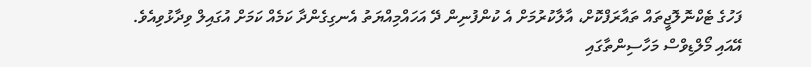ފަހުގެ ޓެކްނޮލޮޖީތައް ތައާރަފްކޮށް، އާލާކުރުމަށް އެ ކުންފުނިން ދޭ އަހައްމިއްޔަތު އެނގިގެންދާ ކަމެއް ކަމަށް އުގައިލް ވިދާޅުވިއެވެ.
އޭއައި މޯލްޑިވްސް މަހާސިންތާގައި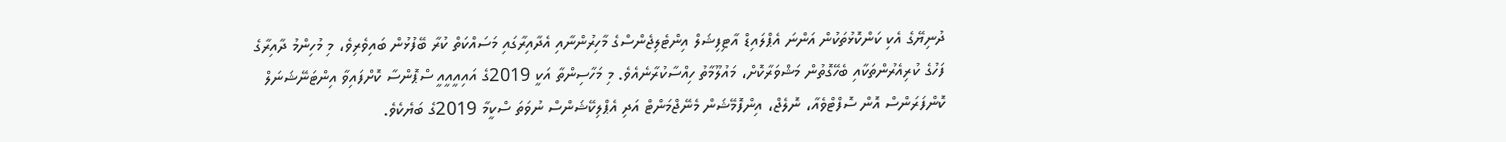ދުނިޔޭގެ އެކި ކަންކޮޅުތަކުން އަންނަ އެޕްލައިޑް އާޓިފިޝަލް އިންޓެލިޖެންސްގެ މާހިރުންނާއި އެދާއިރާގައި މަސައްކަތް ކުރާ ބޭފުޅުން ބައިވެރިވެ، މި މުހިންމު ދާއިރާގެ ފަހުގެ ކުރިއެރުންތަކާއި ބެހޭގޮތުން މަޝްވަރާކޮށް، މައުލޫމާތު ހިއްސާކުރާނެއެވެ. މި މަހާސިންތާ އަކީ 2019ގެ އައިއީއީއީ ސްޕޮންސާ ކޮށްފައިވާ އިންޓަނޭޝަނަލް ކޮންފަރަންސް އޮން ސޮފްޓްވެއާ، ނޮލެޖް، އިންފޮމޭޝަން މެނޭޖްމަންޓް އަދި އެޕްލިކޭޝަންސް ނުވަތަ ސްކީމާ 2019ގެ ބަޔެކެވެ.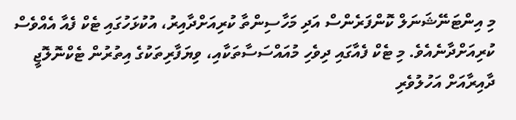މި އިންޓަނޭޝަނަލް ކޮންފަރެންސް އަދި މަހާސިންތާ ކުރިއަށްދާއިރު، އުކުޅަހުގައި ޓެކް ފެއާ އެއްވެސް ކުރިއަށްދާނެއެވެ. މި ޓެކް ފެއާގައި ދިވެހި މުއައްސަސާތަކާއި، ވިޔަފާރިތަކުގެ އިތުރުން ޓެކްނޮލޮޖީ ދާއިރާއަށް އަހުލުވެރި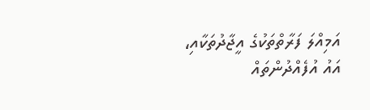އަމިއްލަ ފަރާތްތަކުގެ އީޖާދުތަކާއި، އައު އުފެއްދުންތައް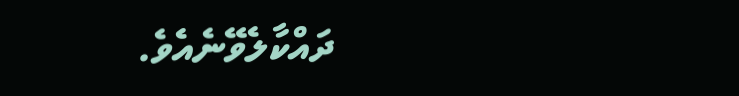ދައްކާލެވޭނެއެވެ.